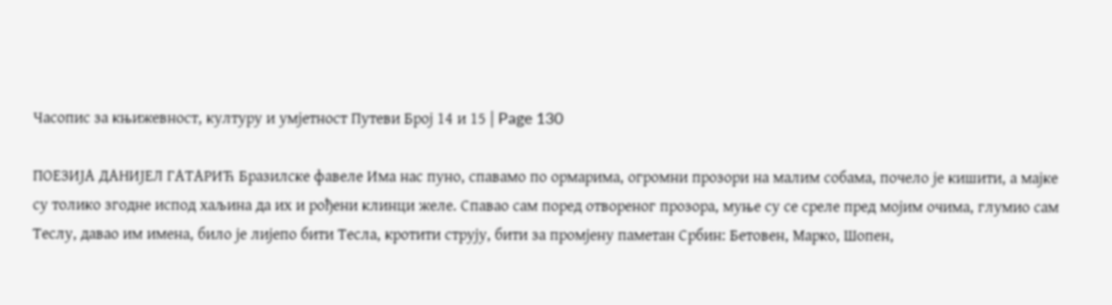Часопис за књижевност, културу и умјетност Путеви Број 14 и 15 | Page 130

ПОЕЗИЈА ДАНИЈЕЛ ГАТАРИЋ Бразилске фавеле Има нас пуно, спавамо по ормарима, огромни прозори на малим собама, почело је кишити, а мајке су толико згодне испод хаљина да их и рођени клинци желе. Спавао сам поред отвореног прозора, муње су се среле пред мојим очима, глумио сам Теслу, давао им имена, било је лијепо бити Тесла, кротити струју, бити за промјену паметан Србин: Бетовен, Марко, Шопен,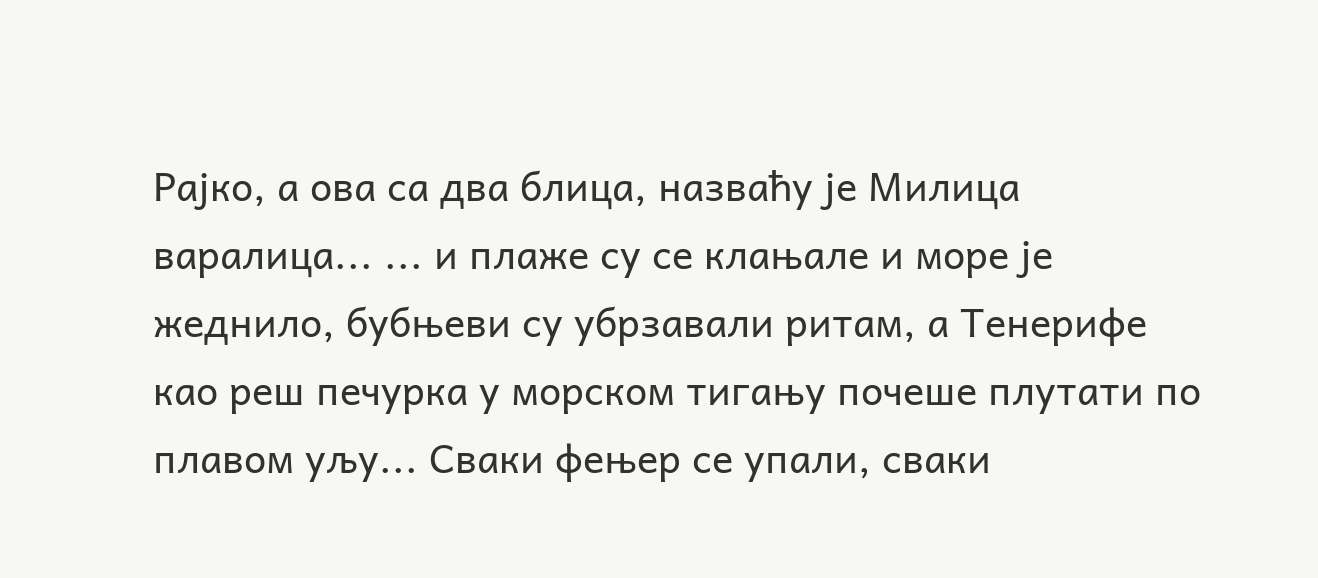Рајко, а ова са два блица, назваћу је Милица варалица... ... и плаже су се клањале и море је жеднило, бубњеви су убрзавали ритам, а Тенерифе као реш печурка у морском тигању почеше плутати по плавом уљу... Сваки фењер се упали, сваки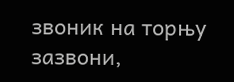звоник на торњу зазвони,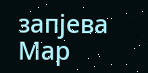запјева Мар